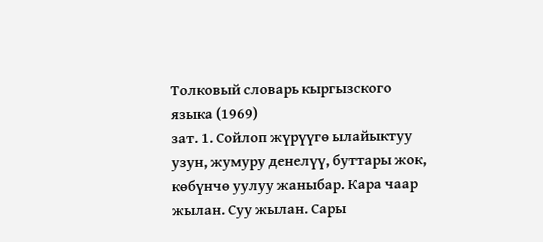Толковый словарь кыргызского языка (1969)
зат. 1. Сойлоп жүрүүгө ылайыктуу узун, жумуру денелүү, буттары жок, көбүнчө уулуу жаныбар. Кара чаар жылан. Суу жылан. Сары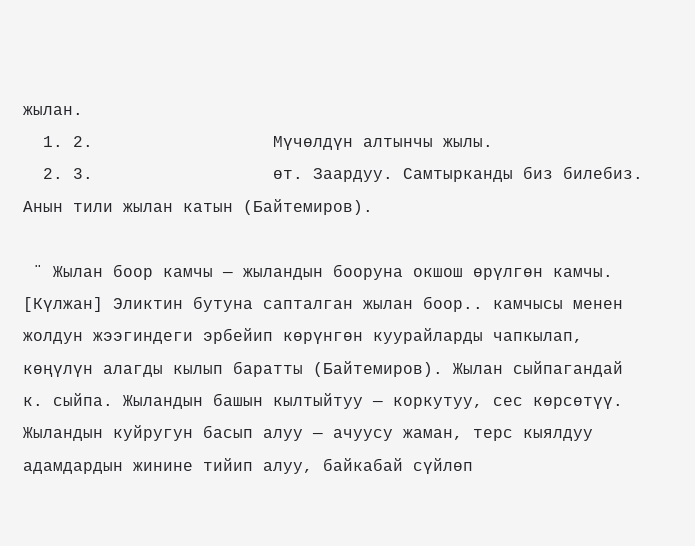жылан.
  1. 2.                  Мүчөлдүн алтынчы жылы.
  2. 3.                  өт. Заардуу. Самтырканды биз билебиз. Анын тили жылан катын (Байтемиров).

 ¨ Жылан боор камчы — жыландын бооруна окшош өрүлгөн камчы. [Күлжан] Эликтин бутуна сапталган жылан боор.. камчысы менен жолдун жээгиндеги эрбейип көрүнгөн куурайларды чапкылап, көңүлүн алагды кылып баратты (Байтемиров). Жылан сыйпагандай к. сыйпа. Жыландын башын кылтыйтуу — коркутуу, сес көрсөтүү. Жыландын куйругун басып алуу — ачуусу жаман, терс кыялдуу адамдардын жинине тийип алуу, байкабай сүйлөп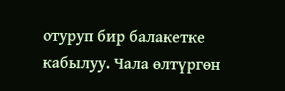отуруп бир балакетке кабылуу. Чала өлтүргөн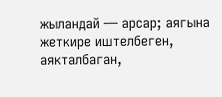жыландай — арсар; аягына жеткире иштелбеген, аякталбаган,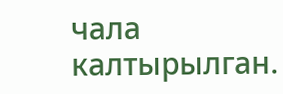чала калтырылган.